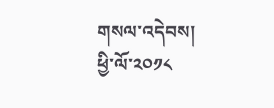གསལ་འདེབས།
ཕྱི་ལོ་༢༠༡༨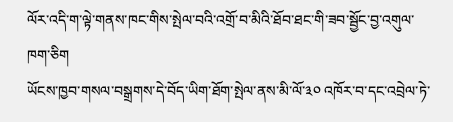ལོར་འདི་ག་ལྟེ་གནས་ཁང་གིས་སྤེལ་བའི་འགྲོ་བ་མིའི་ཐོབ་ཐང་གི་ཟབ་སྦྱོང་བྱ་འགུལ་ཁག་ཅིག
ཡོངས་ཁྱབ་གསལ་བསྒྲགས་དེ་བོད་ཡིག་ཐོག་སྤེལ་ནས་མི་ལོ་༣༠ འཁོར་བ་དང་འབྲེལ་ཏེ་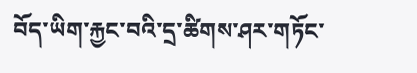བོད་ཡིག་རྐྱང་བའི་དྲ་ཚིགས་ཤར་གཏོང་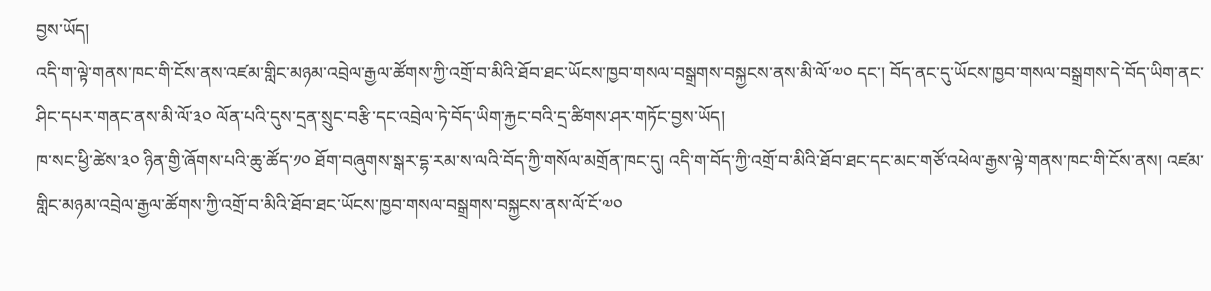བྱས་ཡོད།
འདི་ག་ལྟེ་གནས་ཁང་གི་ངོས་ནས་འཛམ་གླིང་མཉམ་འབྲེལ་རྒྱལ་ཚོགས་ཀྱི་འགྲོ་བ་མིའི་ཐོབ་ཐང་ཡོངས་ཁྱབ་གསལ་བསྒྲགས་བསྐྱངས་ནས་མི་ལོ་༧༠ དང་། བོད་ནང་དུ་ཡོངས་ཁྱབ་གསལ་བསྒྲགས་དེ་བོད་ཡིག་ནང་ཤིང་དཔར་གནང་ནས་མི་ལོ་༣༠ ལོན་པའི་དུས་དྲན་སྲུང་བརྩི་དང་འབྲེལ་ཏེ་བོད་ཡིག་རྐྱང་བའི་དྲ་ཚིགས་ཤར་གཏོང་བྱས་ཡོད།
ཁ་སང་ཕྱི་ཚེས་༣༠ ཉིན་གྱི་ཞོགས་པའི་ཆུ་ཚོད་༡༠ ཐོག་བཞུགས་སྒར་དྷ་རམ་ས་ལའི་བོད་ཀྱི་གསོལ་མགྲོན་ཁང་དུ། འདི་ག་བོད་ཀྱི་འགྲོ་བ་མིའི་ཐོབ་ཐང་དང་མང་གཙོ་འཕེལ་རྒྱས་ལྟེ་གནས་ཁང་གི་ངོས་ནས། འཛམ་གླིང་མཉམ་འབྲེལ་རྒྱལ་ཚོགས་ཀྱི་འགྲོ་བ་མིའི་ཐོབ་ཐང་ཡོངས་ཁྱབ་གསལ་བསྒྲགས་བསྐྱངས་ནས་ལོ་ངོ་༧༠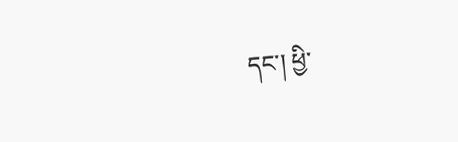དང་། ཕྱི་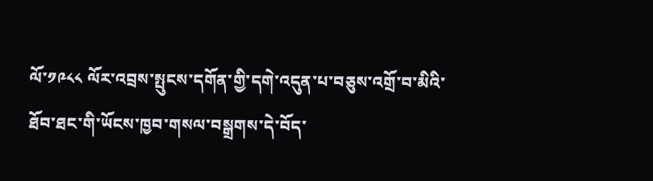ལོ་༡༩༨༨ ལོར་འབྲས་སྤུངས་དགོན་གྱི་དགེ་འདུན་པ་བཅུས་འགྲོ་བ་མིའི་ཐོབ་ཐང་གི་ཡོངས་ཁྱབ་གསལ་བསྒྲགས་དེ་བོད་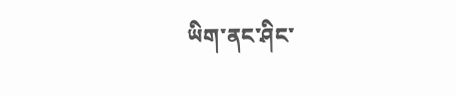ཡིག་ནང་ཤིང་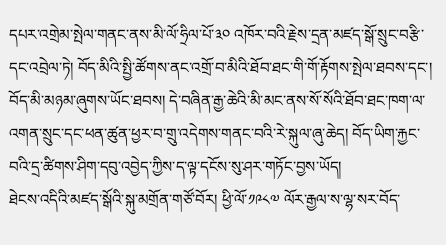དཔར་འགྲེམ་སྤེལ་གནང་ནས་མི་ལོ་ཧྲིལ་པོ་༣༠ འཁོར་བའི་རྗེས་དྲན་མཛད་སྒོ་སྲུང་བརྩི་དང་འབྲེལ་ཏེ། བོད་མིའི་སྤྱི་ཚོགས་ནང་འགྲོ་བ་མིའི་ཐོབ་ཐང་གི་གོ་རྟོགས་སྤེལ་ཐབས་དང་། བོད་མི་མཉམ་ཞུགས་ཡོང་ཐབས། དེ་བཞིན་རྒྱ་ཆེའི་མི་མང་ནས་སོ་སོའི་ཐོབ་ཐང་ཁག་ལ་འགན་སྲུང་དང་ཕན་ཚུན་ཕྱར་བ་གྲུ་འདེགས་གནང་བའི་རེ་སྐུལ་ཞུ་ཆེད། བོད་ཡིག་རྐྱང་བའི་དྲ་ཚིགས་ཤིག་དབུ་འབྱེད་ཀྱིས་ད་ལྟ་དངོས་སུ་ཤར་གཏོང་བྱས་ཡོད།
ཐེངས་འདིའི་མཛད་སྒོའི་སྐུ་མགྲོན་གཙོ་བོར། ཕྱི་ལོ་༡༩༨༧ ལོར་རྒྱལ་ས་ལྷ་སར་བོད་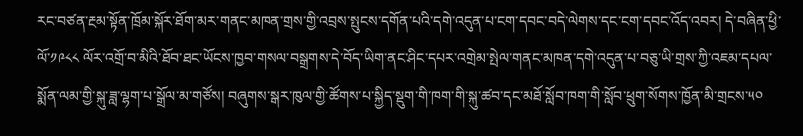རང་བཙན་རྔམ་སྟོན་ཁྲོམ་སྐོར་ཐོག་མར་གནང་མཁན་གྲས་གྱི་འབྲས་སྤུངས་དགོན་པའི་དགེ་འདུན་པ་ངག་དབང་བདེ་ལེགས་དང་ངག་དབང་འོད་འབར། དེ་བཞིན་ཕྱི་ལོ་༡༩༨༨ ལོར་འགྲོ་བ་མིའི་ཐོབ་ཐང་ཡོངས་ཁྱབ་གསལ་བསྒྲགས་དེ་བོད་ཡིག་ནང་ཤིང་དཔར་འགྲེམ་སྤེལ་གནང་མཁན་དགེ་འདུན་པ་བཅུ་ཡི་གྲས་ཀྱི་འཇམ་དཔལ་སྨོན་ལམ་གྱི་སྐུ་ཟླ་ལྷག་པ་སྒྲོལ་མ་གཙོས། བཞུགས་སྒར་ཁུལ་གྱི་ཚོགས་པ་སྐྱིད་སྡུག་གི་ཁག་གི་སྐུ་ཚབ་དང་མཐོ་སློབ་ཁག་གི་སློབ་ཕྲུག་སོགས་ཁྱོན་མི་གྲངས་༥༠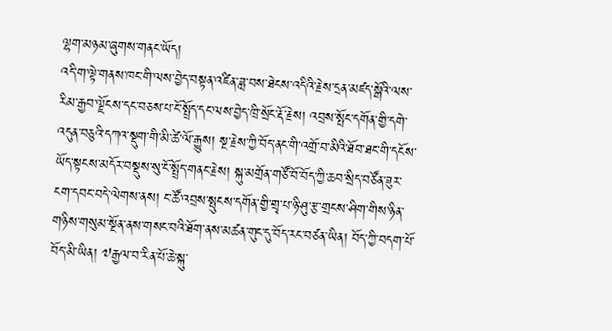ལྷག་མཉམ་ཞུགས་གནང་ཡོད།
འདི་ག་ལྟེ་གནས་ཁང་གི་ལས་བྱེད་བསྟན་འཛིན་ཟླ་བས་ཐེངས་འདིའི་རྗེས་དྲན་མཛད་སྒོའི་ལས་རིམ་རྒྱབ་ལྗོངས་དང་བཅས་པ་ངོ་སྤྲོད་དང་ལས་བྱེད་ཁྲི་སྲོང་རྡོ་རྗེས། འབྲས་སྤོང་དགོན་གྱི་དགེ་འདུན་བཅུའི་དཀའ་སྡུག་གི་མི་ཚེ་ལོ་རྒྱུས། སྔ་རྗེས་ཀྱི་བོད་ནང་གི་འགྲོ་བ་མིའི་ཐོབ་ཐང་གི་དངོས་ཡོད་སྟངས་མདོར་བསྡུས་སུ་ངོ་སྤྲོད་གནང་རྗེས། སྐུ་མགྲོན་གཙོ་བོ་བོད་ཀྱི་ཆབ་སྲིད་བཙོན་ཟུར་ངག་དབང་བདེ་ལེགས་ནས། ང་ཚོ་འབྲས་སྤུངས་དགོན་གྱི་གྲྭ་པ་ཉི་ཤུ་རྩ་གྲངས་ཤིག་གིས་ཉིན་གཉིས་གསུམ་སྔོན་ནས་གསང་བའི་ཐོག་ནས་མཚན་གུང་དུ་བོད་རང་བཙན་ཡིན། བོད་ཀྱི་བདག་པོ་བོད་མི་ཡིན། ༧རྒྱལ་བ་རིན་པོ་ཆེ་སྐུ་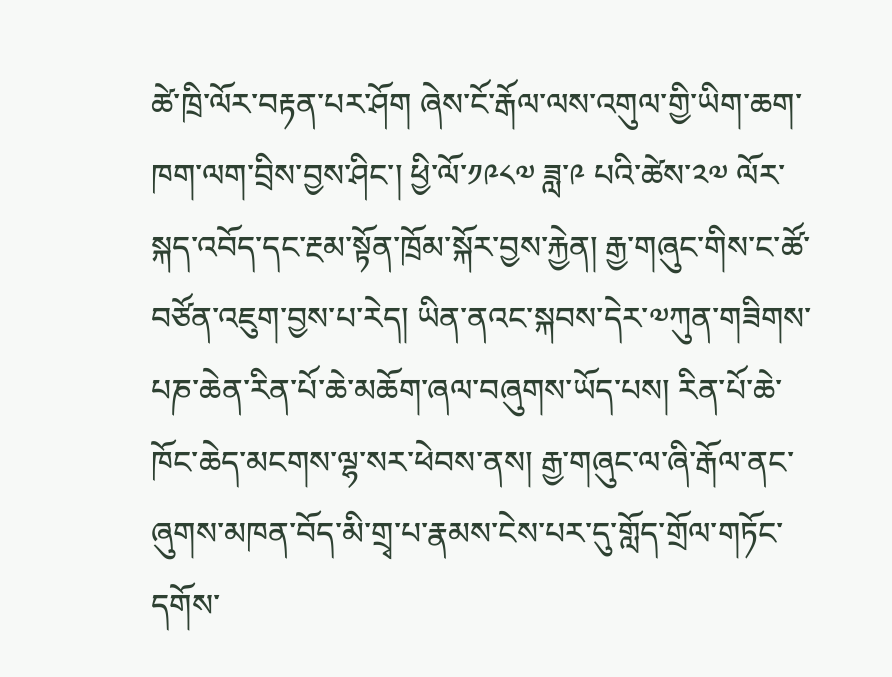ཚེ་ཁྲི་ལོར་བརྟན་པར་ཤོག ཞེས་ངོ་རྒོལ་ལས་འགུལ་གྱི་ཡིག་ཆག་ཁག་ལག་བྲིས་བྱས་ཤིང་། ཕྱི་ལོ་༡༩༨༧ ཟླ་༩ པའི་ཚེས་༢༧ ལོར་སྐད་འབོད་དང་རྔམ་སྟོན་ཁྲོམ་སྐོར་བྱས་རྐྱེན། རྒྱ་གཞུང་གིས་ང་ཚོ་བཙོན་འཇུག་བྱས་པ་རེད། ཡིན་ནའང་སྐབས་དེར་༧ཀུན་གཟིགས་པཎ་ཆེན་རིན་པོ་ཆེ་མཆོག་ཞལ་བཞུགས་ཡོད་པས། རིན་པོ་ཆེ་ཁོང་ཆེད་མངགས་ལྷ་སར་ཕེབས་ནས། རྒྱ་གཞུང་ལ་ཞི་རྒོལ་ནང་ཞུགས་མཁན་བོད་མི་གྲྭ་པ་རྣམས་ངེས་པར་དུ་གློད་གྲོལ་གཏོང་དགོས་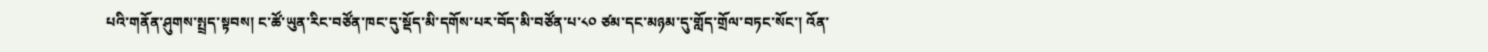པའི་གནོན་ཤུགས་སྤྲད་སྟབས། ང་ཚོ་ཡུན་རིང་བཙོན་ཁང་དུ་སྡོད་མི་དགོས་པར་བོད་མི་བཙོན་པ་༨༠ ཙམ་དང་མཉམ་དུ་གློད་གྲོལ་བཏང་སོང་། འོན་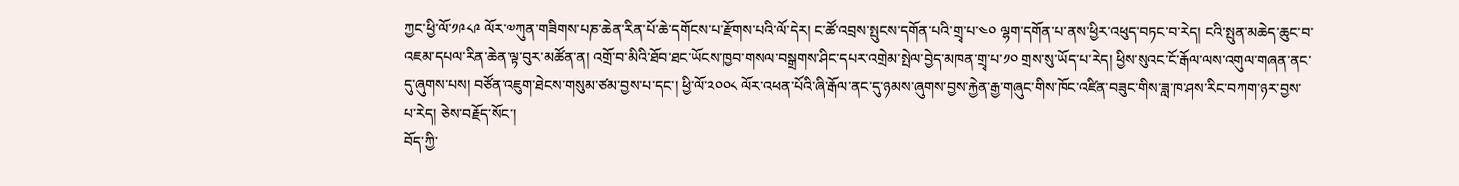ཀྱང་ཕྱི་ལོ་༡༩༨༩ ལོར་༧ཀུན་གཟིགས་པཎ་ཆེན་རིན་པོ་ཆེ་དགོངས་པ་རྫོགས་པའི་ལོ་དེར། ང་ཚོ་འབྲས་སྤུངས་དགོན་པའི་གྲྭ་པ་༤༠ ལྷག་དགོན་པ་ནས་ཕྱིར་འཕུད་བཏང་བ་རེད། ངའི་སྤུན་མཆེད་ཆུང་བ་འཇམ་དཔལ་རིན་ཆེན་ལྟ་བུར་མཚོན་ན། འགྲོ་བ་མིའི་ཐོབ་ཐང་ཡོངས་ཁྱབ་གསལ་བསྒྲགས་ཤིང་དཔར་འགྲེམ་སྤེལ་བྱེད་མཁན་གྲྭ་པ་༡༠ གྲས་སུ་ཡོད་པ་རེད། ཕྱིས་སུའང་ངོ་རྒོལ་ལས་འགུལ་གཞན་ནང་དུ་ཞུགས་པས། བཙོན་འཇུག་ཐེངས་གསུམ་ཙམ་བྱས་པ་དང་། ཕྱི་ལོ་༢༠༠༨ ལོར་འཕན་པོའི་ཞི་རྒོལ་ནང་དུ་ཉམས་ཞུགས་བྱས་རྐྱེན་རྒྱ་གཞུང་གིས་ཁོང་འཛིན་བཟུང་གིས་ཟླ་ཁ་ཤས་རིང་བཀག་ཉར་བྱས་པ་རེད། ཅེས་བརྗོད་སོང་།
བོད་ཀྱི་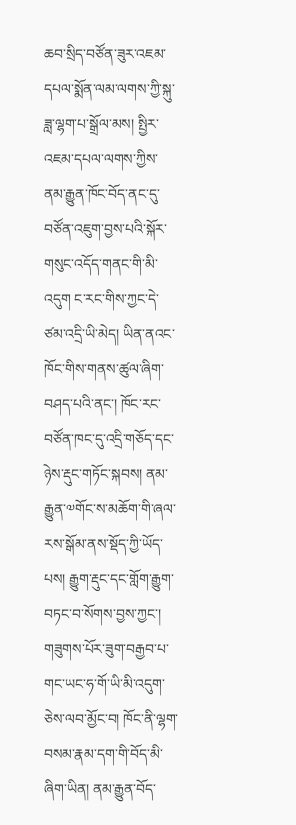ཆབ་སྲིད་བཙོན་ཟུར་འཇམ་དཔལ་སྨོན་ལམ་ལགས་ཀྱི་སྐུ་ཟླ་ལྷག་པ་སྒྲོལ་མས། སྤྱིར་འཇམ་དཔལ་ལགས་ཀྱིས་ནམ་རྒྱུན་ཁོང་བོད་ནང་དུ་བཙོན་འཇུག་བྱས་པའི་སྐོར་གསུང་འདོད་གནང་གི་མི་འདུག ང་རང་གིས་ཀྱང་དེ་ཙམ་འདྲི་ཡི་མེད། ཡིན་ནའང་ཁོང་གིས་གནས་ཚུལ་ཞིག་བཤད་པའི་ནང་། ཁོང་རང་བཙོན་ཁང་དུ་འདྲི་གཅོད་དང་ཉེས་རྡུང་གཏོང་སྐབས། ནམ་རྒྱུན་༧གོང་ས་མཆོག་གི་ཞལ་རས་སྒོམ་ནས་སྡོད་ཀྱི་ཡོད་པས། རྒྱུག་རྡུང་དང་གློག་རྒྱུག་བཏང་བ་སོགས་བྱས་ཀྱང་། གཟུགས་པོར་ཟུག་བརྒྱབ་པ་གང་ཡང་ཧ་གོ་ཡི་མི་འདུག་ཅེས་ལབ་མྱོང་བ། ཁོང་ནི་ལྷག་བསམ་རྣམ་དག་གི་བོད་མི་ཞིག་ཡིན། ནམ་རྒྱུན་བོད་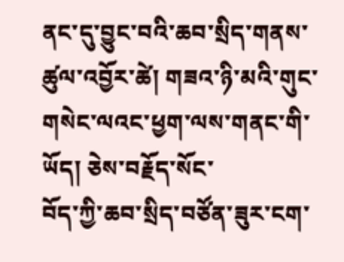ནང་དུ་བྱུང་བའི་ཆབ་སྲིད་གནས་ཚུལ་འབྱོར་ཚེ། གཟའ་ཉི་མའི་གུང་གསེང་ལའང་ཕྱག་ལས་གནང་གི་ཡོད། ཅེས་བརྗོད་སོང་
བོད་ཀྱི་ཆབ་སྲིད་བཙོན་ཟུར་ངག་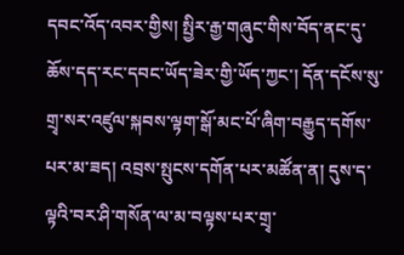དབང་འོད་འབར་གྱིས། སྤྱིར་རྒྱ་གཞུང་གིས་བོད་ནང་དུ་ཆོས་དད་རང་དབང་ཡོད་ཟེར་གྱི་ཡོད་ཀྱང་། དོན་དངོས་སུ་གྲྭ་སར་འཛུལ་སྐབས་ལྟག་སྒོ་མང་པོ་ཞིག་བརྒྱུད་དགོས་པར་མ་ཟད། འབྲས་སྤུངས་དགོན་པར་མཚོན་ན། དུས་ད་ལྟའི་བར་ཤི་གསོན་ལ་མ་བལྟས་པར་གྲྭ་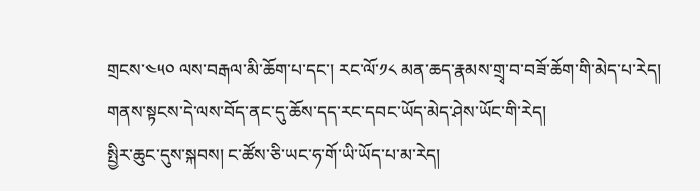གྲངས་༤༥༠ ལས་བརྒལ་མི་ཆོག་པ་དང་། རང་ལོ་༡༨ མན་ཆད་རྣམས་གྲྭ་བ་བཟོ་ཆོག་གི་མེད་པ་རེད། གནས་སྟངས་དེ་ལས་བོད་ནང་དུ་ཆོས་དད་རང་དབང་ཡོད་མེད་ཤེས་ཡོང་གི་རེད།
སྤྱིར་ཆུང་དུས་སྐབས། ང་ཚོས་ཅི་ཡང་ཧ་གོ་ཡི་ཡོད་པ་མ་རེད།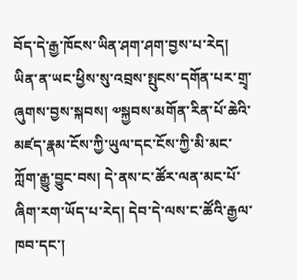བོད་དེ་རྒྱ་ཁོངས་ཡིན་ཤག་ཤག་བྱས་པ་རེད། ཡིན་ན་ཡང་ཕྱིས་སུ་འབྲས་སྤུངས་དགོན་པར་གྲྭ་ཞུགས་བྱས་སྐབས། ༧སྐྱབས་མགོན་རིན་པོ་ཆེའི་མཛད་རྣམ་ངོས་ཀྱི་ཡུལ་དང་ངོས་ཀྱི་མི་མང་ཀློག་རྒྱུ་བྱུང་བས། དེ་ནས་ང་ཚོར་ལན་མང་པོ་ཞིག་རག་ཡོད་པ་རེད། དེབ་དེ་ལས་ང་ཚོའི་རྒྱལ་ཁབ་དང་།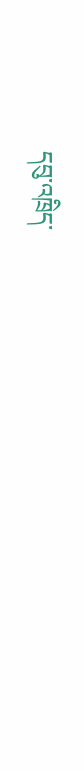དབུ་འཁྲིད་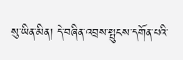སུ་ཡིན་མིན། དེ་བཞིན་འབྲས་སྤུངས་དགོན་པའི་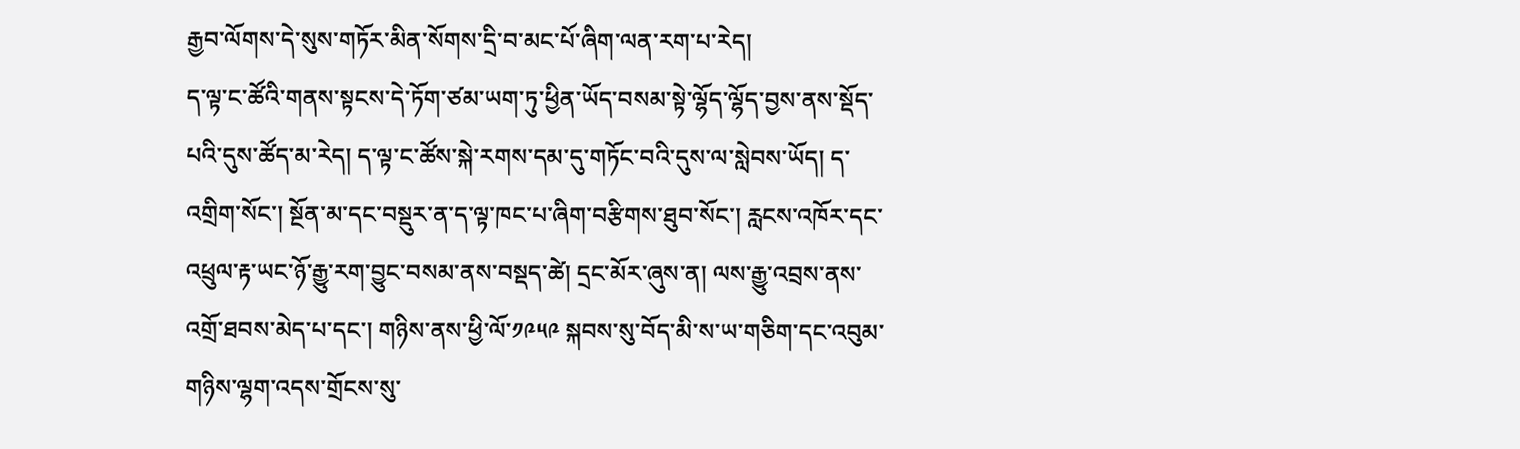རྒྱབ་ལོགས་དེ་སུས་གཏོར་མིན་སོགས་དྲི་བ་མང་པོ་ཞིག་ལན་རག་པ་རེད།
ད་ལྟ་ང་ཚོའི་གནས་སྟངས་དེ་ཏོག་ཙམ་ཡག་ཏུ་ཕྱིན་ཡོད་བསམ་སྟེ་ལྷོད་ལྷོད་བྱས་ནས་སྡོད་པའི་དུས་ཚོད་མ་རེད། ད་ལྟ་ང་ཚོས་སྐེ་རགས་དམ་དུ་གཏོང་བའི་དུས་ལ་སླེབས་ཡོད། ད་འགྲིག་སོང་། སྔོན་མ་དང་བསྡུར་ན་ད་ལྟ་ཁང་པ་ཞིག་བརྩིགས་ཐུབ་སོང་། རླངས་འཁོར་དང་འཕྲུལ་རྟ་ཡང་ཉོ་རྒྱུ་རག་བྱུང་བསམ་ནས་བསྡད་ཚེ། དྲང་མོར་ཞུས་ན། ལས་རྒྱུ་འབྲས་ནས་འགྲོ་ཐབས་མེད་པ་དང་། གཉིས་ནས་ཕྱི་ལོ་༡༩༥༩ སྐབས་སུ་བོད་མི་ས་ཡ་གཅིག་དང་འབུམ་གཉིས་ལྷག་འདས་གྲོངས་སུ་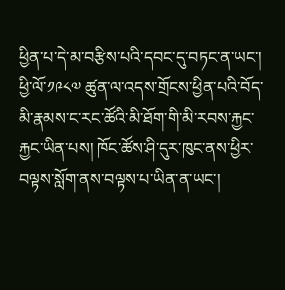ཕྱིན་པ་དེ་མ་བརྩིས་པའི་དབང་དུ་བཏང་ན་ཡང་། ཕྱི་ལོ་༡༩༨༧ ཚུན་ལ་འདས་གྲོངས་ཕྱིན་པའི་བོད་མི་རྣམས་ང་རང་ཚོའི་མི་ཐོག་གི་མི་རབས་རྐྱང་རྐྱང་ཡིན་པས། ཁོང་ཚོས་ཤི་དུར་ཁུང་ནས་ཕྱིར་བལྟས་སློག་ནས་བལྟས་པ་ཡིན་ན་ཡང་།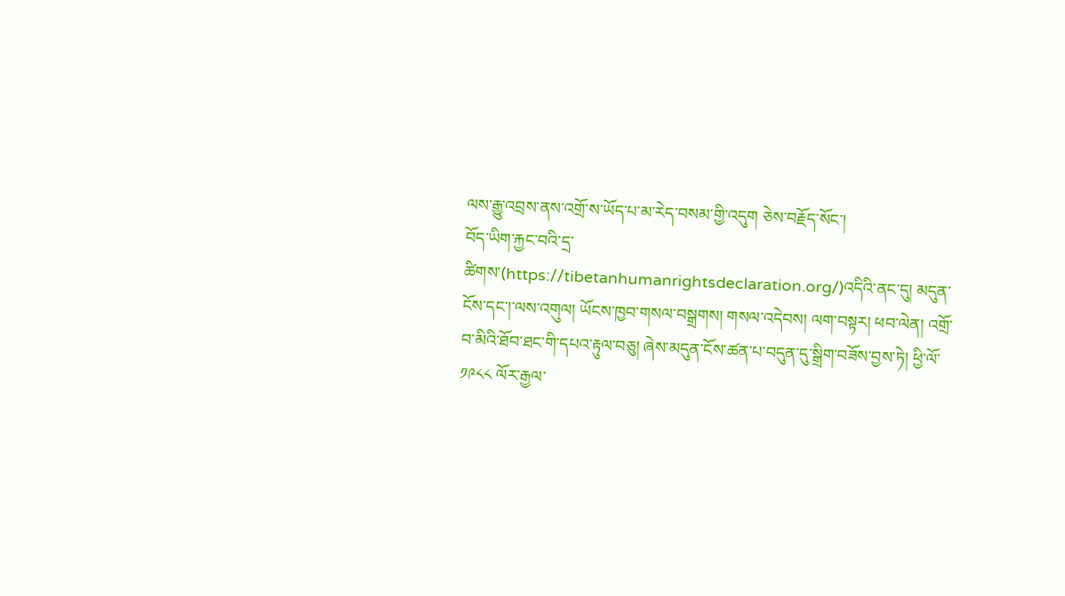ལས་རྒྱུ་འབྲས་ནས་འགྲོ་ས་ཡོད་པ་མ་རེད་བསམ་གྱི་འདུག ཅེས་བརྗོད་སོང་།
བོད་ཡིག་རྐྱང་བའི་དྲ་ཚིགས་(https://tibetanhumanrightsdeclaration.org/)འདིའི་ནང་དུ། མདུན་ངོས་དང་།་ལས་འགུལ། ཡོངས་ཁྱབ་གསལ་བསྒྲགས། གསལ་འདེབས། ལག་བསྟར། ཕབ་ལེན། འགྲོ་བ་མིའི་ཐོབ་ཐང་གི་དཔའ་རྟུལ་བཅུ། ཞེས་མདུན་ངོས་ཚན་པ་བདུན་དུ་སྒྲིག་བཟོས་བྱས་ཏེ། ཕྱི་ལོ་༡༩༨༨ ལོར་རྒྱལ་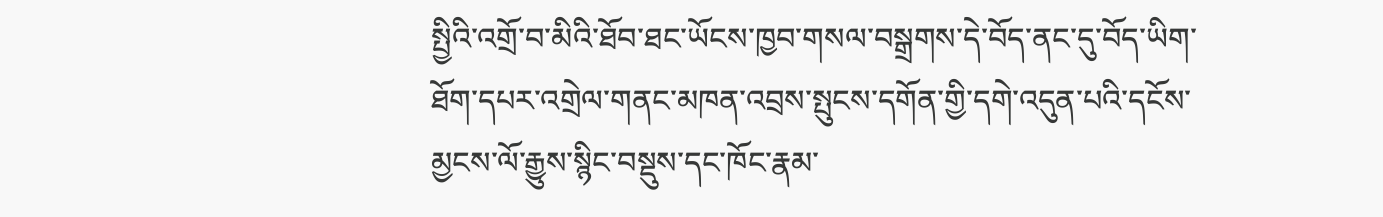སྤྱིའི་འགྲོ་བ་མིའི་ཐོབ་ཐང་ཡོངས་ཁྱབ་གསལ་བསྒྲགས་དེ་བོད་ནང་དུ་བོད་ཡིག་ཐོག་དཔར་འགྲེལ་གནང་མཁན་འབྲས་སྤུངས་དགོན་གྱི་དགེ་འདུན་པའི་དངོས་མྱངས་ལོ་རྒྱུས་སྙིང་བསྡུས་དང་ཁོང་རྣམ་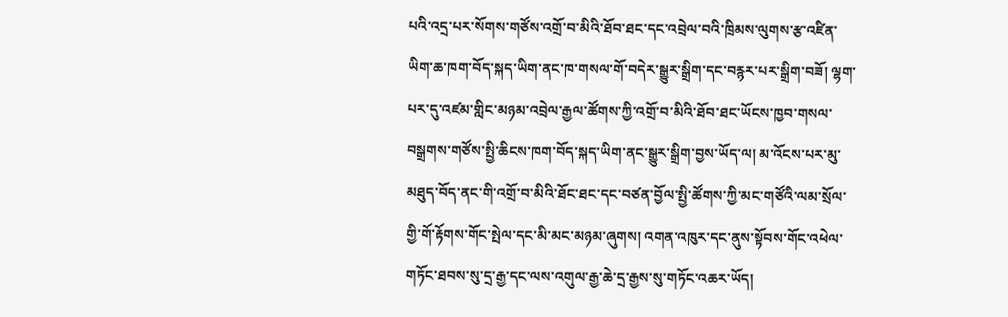པའི་འདྲ་པར་སོགས་གཙོས་འགྲོ་བ་མིའི་ཐོབ་ཐང་དང་འབྲེལ་བའི་ཁྲིམས་ལུགས་རྩ་འཛིན་ཡིག་ཆ་ཁག་བོད་སྐད་ཡིག་ནང་ཁ་གསལ་གོ་བདེར་སྒྱུར་སྒྲིག་དང་བརྙར་པར་སྒྲིག་བཟོ། ལྷག་པར་དུ་འཛམ་གླིང་མཉམ་འབྲེལ་རྒྱལ་ཚོགས་ཀྱི་འགྲོ་བ་མིའི་ཐོབ་ཐང་ཡོངས་ཁྱབ་གསལ་བསྒྲགས་གཙོས་སྤྱི་ཆིངས་ཁག་བོད་སྐད་ཡིག་ནང་སྒྱུར་སྒྲིག་བྱས་ཡོད་ལ། མ་འོངས་པར་མུ་མཐུད་བོད་ནང་གི་འགྲོ་བ་མིའི་ཐོང་ཐང་དང་བཙན་བྱོལ་སྤྱི་ཚོགས་ཀྱི་མང་གཙོའི་ལམ་སྲོལ་གྱི་གོ་རྟོགས་གོང་སྤེལ་དང་མི་མང་མཉམ་ཞུགས། འགན་འཁུར་དང་ནུས་སྟོབས་གོང་འཕེལ་གཏོང་ཐབས་སུ་དྲ་རྒྱ་དང་ལས་འགུལ་རྒྱ་ཆེ་དྲ་རྒྱས་སུ་གཏོང་འཆར་ཡོད།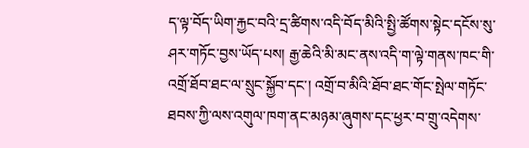ད་ལྟ་བོད་ཡིག་རྐྱང་བའི་དྲ་ཚིགས་འདི་བོད་མིའི་སྤྱི་ཚོགས་སྟེང་དངོས་སུ་ཤར་གཏོང་བྱས་ཡོད་པས། རྒྱ་ཆེའི་མི་མང་ནས་འདི་ག་ལྟེ་གནས་ཁང་གི་འགྲོ་ཐོབ་ཐང་ལ་སྲུང་སྐྱོབ་དང་། འགྲོ་བ་མིའི་ཐོབ་ཐང་གོང་སྤེལ་གཏོང་ཐབས་ཀྱི་ལས་འགུལ་ཁག་ནང་མཉམ་ཞུགས་དང་ཕྱར་བ་གྲུ་འདེགས་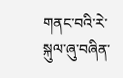གནང་བའི་རེ་སྐུལ་ཞུ་བཞིན་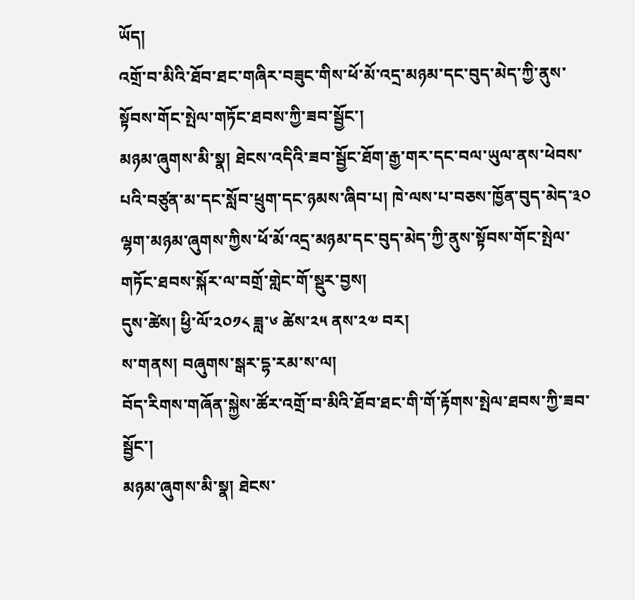ཡོད།
འགྲོ་བ་མིའི་ཐོབ་ཐང་གཞིར་བཟུང་གིས་ཕོ་མོ་འདྲ་མཉམ་དང་བུད་མེད་ཀྱི་ནུས་སྟོབས་གོང་སྤེལ་གཏོང་ཐབས་ཀྱི་ཟབ་སྦྱོང་།
མཉམ་ཞུགས་མི་སྣ། ཐེངས་འདིའི་ཟབ་སྦྱོང་ཐོག་རྒྱ་གར་དང་བལ་ཡུལ་ནས་ཕེབས་པའི་བཙུན་མ་དང་སློབ་ཕྲུག་དང་ཉམས་ཞིབ་པ། ཁེ་ལས་པ་བཅས་ཁྱོན་བུད་མེད་༣༠ ལྷག་མཉམ་ཞུགས་ཀྱིས་ཕོ་མོ་འདྲ་མཉམ་དང་བུད་མེད་ཀྱི་ནུས་སྟོབས་གོང་སྤེལ་གཏོང་ཐབས་སྐོར་ལ་བགྲོ་གླེང་གོ་སྡུར་བྱས།
དུས་ཚེས། ཕྱི་ལོ་༢༠༡༨ ཟླ་༦ ཚེས་༢༥ ནས་༢༧ བར།
ས་གནས། བཞུགས་སྒར་དྷ་རམ་ས་ལ།
བོད་རིགས་གཞོན་སྐྱེས་ཚོར་འགྲོ་བ་མིའི་ཐོབ་ཐང་གི་གོ་རྟོགས་སྤེལ་ཐབས་ཀྱི་ཟབ་སྦྱོང་།
མཉམ་ཞུགས་མི་སྣ། ཐེངས་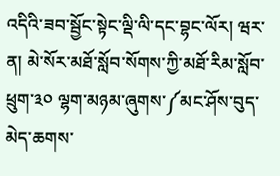འདིའི་ཟབ་སྦྱོང་སྟེང་ལྡི་ལི་དང་བྷང་ལོར། ཝར་ན། མེ་སོར་མཐོ་སློབ་སོགས་ཀྱི་མཐོ་རིམ་སློབ་ཕྲུག་༣༠ ལྷག་མཉམ་ཞུགས་༼མང་ཤོས་བུད་མེད་ཆགས་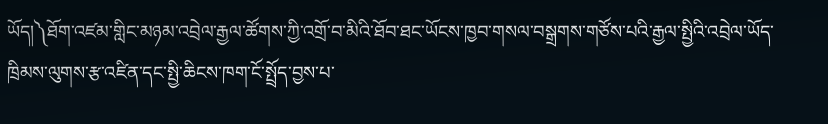ཡོད།༽ཐོག་འཛམ་གླིང་མཉམ་འབྲེལ་རྒྱལ་ཚོགས་ཀྱི་འགྲོ་བ་མིའི་ཐོབ་ཐང་ཡོངས་ཁྱབ་གསལ་བསྒྲགས་གཙོས་པའི་རྒྱལ་སྤྱིའི་འབྲེལ་ཡོད་ཁྲིམས་ལུགས་རྩ་འཛིན་དང་སྤྱི་ཆིངས་ཁག་ངོ་སྤྲོད་བྱས་པ་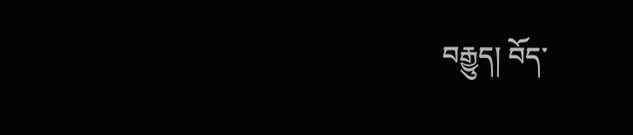བརྒྱུད། བོད་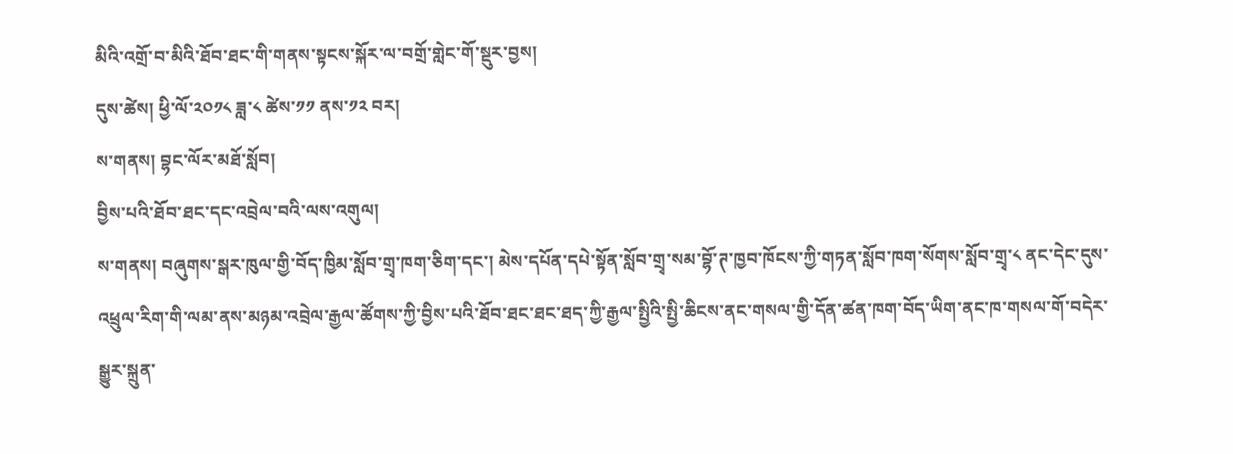མིའི་འགྲོ་བ་མིའི་ཐོབ་ཐང་གི་གནས་སྟངས་སྐོར་ལ་བགྲོ་གླེང་གོ་སྡུར་བྱས།
དུས་ཚེས། ཕྱི་ལོ་༢༠༡༨ ཟླ་༨ ཚེས་༡༡ ནས་༡༢ བར།
ས་གནས། བྷང་ལོར་མཐོ་སློབ།
བྱིས་པའི་ཐོབ་ཐང་དང་འབྲེལ་བའི་ལས་འགུལ།
ས་གནས། བཞུགས་སྒར་ཁུལ་གྱི་བོད་ཁྱིམ་སློབ་གྲྭ་ཁག་ཅིག་དང་། མེས་དཔོན་དཔེ་སྟོན་སློབ་གྲྭ་སམ་བྷོ་ཊ་ཁྱབ་ཁོངས་ཀྱི་གཏན་སློབ་ཁག་སོགས་སློབ་གྲྭ་༨ ནང་དེང་དུས་འཕྲུལ་རིག་གི་ལམ་ནས་མཉམ་འབྲེལ་རྒྱལ་ཚོགས་ཀྱི་བྱིས་པའི་ཐོབ་ཐང་ཐང་ཐད་ཀྱི་རྒྱལ་སྤྱིའི་སྤྱི་ཆིངས་ནང་གསལ་གྱི་དོན་ཚན་ཁག་བོད་ཡིག་ནང་ཁ་གསལ་གོ་བདེར་སྒྱུར་སྐྲུན་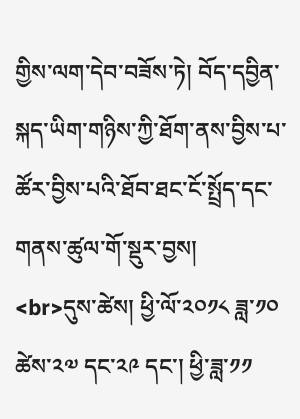གྱིས་ལག་དེབ་བཟོས་ཏེ། བོད་དབྱིན་སྐད་ཡིག་གཉིས་ཀྱི་ཐོག་ནས་བྱིས་པ་ཚོར་བྱིས་པའི་ཐོབ་ཐང་ངོ་སྤྲོད་དང་གནས་ཚུལ་གོ་སྡུར་བྱས།
<br>དུས་ཚེས། ཕྱི་ལོ་༢༠༡༨ ཟླ་༡༠ ཚེས་༢༧ དང་༢༩ དང་། ཕྱི་ཟླ་༡༡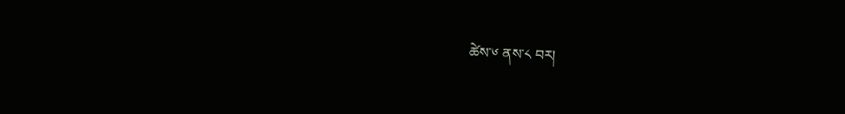ཚེས་༦ ནས་༨ བར།